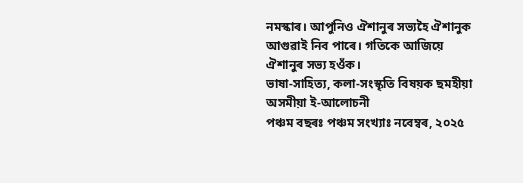নমস্কাৰ। আপুনিও ঐশানুৰ সভ্যহৈ ঐশানুক আগুৱাই নিব পাৰে। গতিকে আজিয়ে ঐশানুৰ সভ্য হওঁক।
ভাষা-সাহিত্য, কলা-সংস্কৃতি বিষয়ক ছমহীয়া অসমীয়া ই-আলোচনী
পঞ্চম বছৰঃ পঞ্চম সংখ্যাঃ নবেম্বৰ, ২০২৫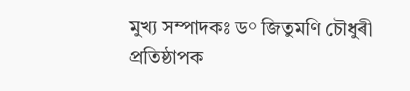মুখ্য সম্পাদকঃ ড° জিতুমণি চৌধুৰী প্ৰতিষ্ঠাপক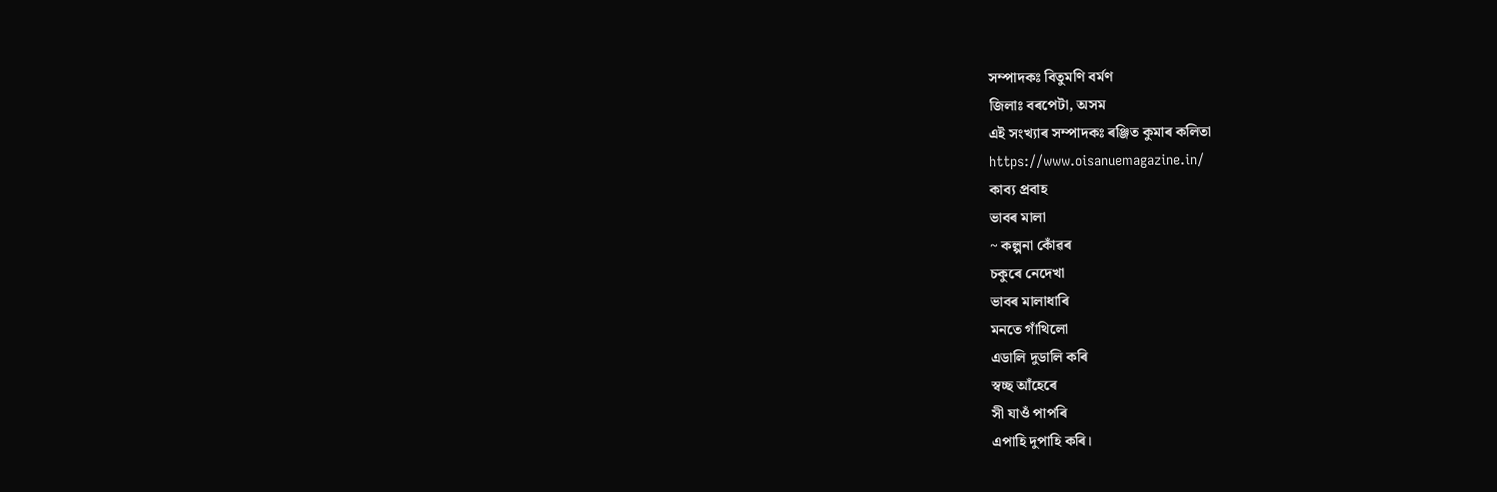সম্পাদকঃ বিতুমণি বৰ্মণ
জিলাঃ বৰপেটা, অসম
এই সংখ্যাৰ সম্পাদকঃ ৰঞ্জিত কুমাৰ কলিতা
https://www.oisanuemagazine.in/
কাব্য প্ৰবাহ
ভাবৰ মালা
~ কল্পনা কোঁৱৰ
চকুৰে নেদেখা
ভাবৰ মালাধাৰি
মনতে গাঁথিলো
এডালি দুডালি কৰি
স্বচ্ছ আঁহেৰে
সী যাওঁ পাপৰি
এপাহি দুপাহি কৰি।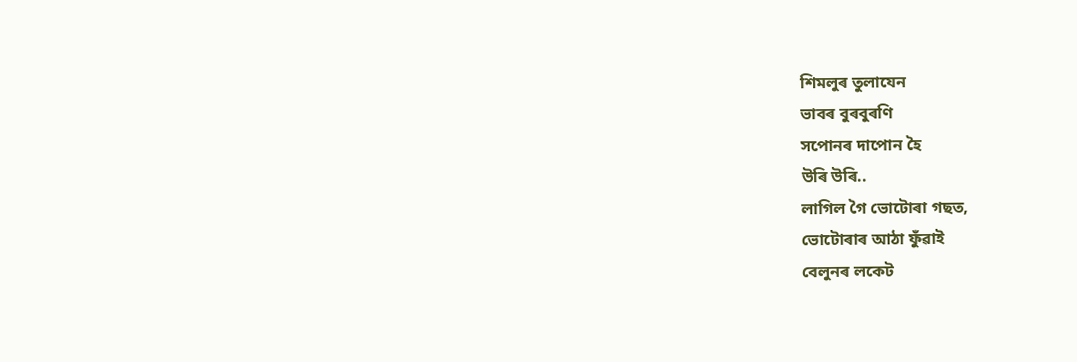শিমলুৰ তুলাযেন
ভাবৰ বুৰবুৰণি
সপোনৰ দাপোন হৈ
উৰি উৰি..
লাগিল গৈ ভোটোৰা গছত,
ভোটোৰাৰ আঠা ফুঁৱাই
বেলুনৰ লকেট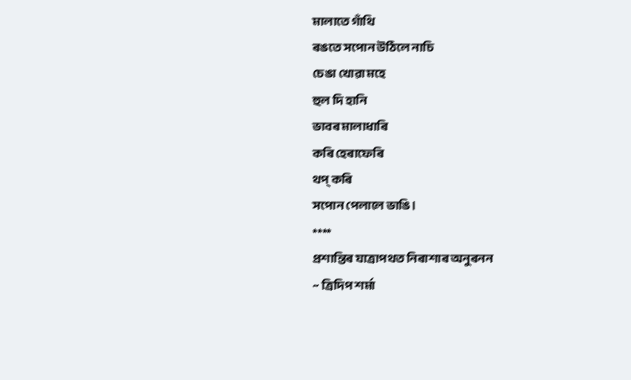মালাতে গাঁথি
ৰঙতে সপোন উঠিলে নাচি
চেঙা খোৱা মহে
হুল দি হানি
ভাবৰ মালাধাৰি
কৰি হেৰাফেৰি
থপ্ কৰি
সপোন পেলালে ভাঙি।
****
প্ৰশান্তিৰ যাত্ৰাপথত নিৰাশাৰ অনুৰনন
~ ত্ৰিদিপ শৰ্মা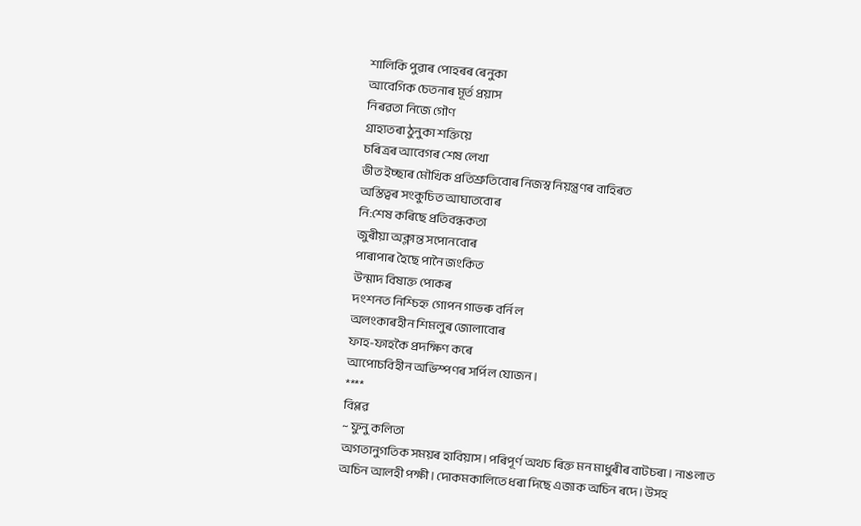শালিকি পুৱাৰ পোহৰৰ ৰেনুকা
আবেগিক চেতনাৰ মূৰ্ত প্ৰয়াস
নিৰৱতা নিজে গৌণ
গ্ৰাহ্যতৰা ঠুনুকা শক্তিয়ে
চৰিত্ৰৰ আবেগৰ শেষ লেখা
ভীত ইচ্ছাৰ মৌখিক প্ৰতিশ্ৰুতিবোৰ নিজস্ব নিয়ন্ত্ৰণৰ বাহিৰত
অস্তিত্বৰ সংকুচিত আঘাতবোৰ
নি:শেষ কৰিছে প্ৰতিবন্ধকতা
জুৰীয়া অক্লান্ত সপোনবোৰ
পাৰাপাৰ হৈছে পানৈ জংকিত
উন্মাদ বিষাক্ত পোকৰ
দংশনত নিশ্চিহ্ন গোপন গাভৰু বৰ্নিল
অলংকাৰহীন শিমলুৰ জোলাবোৰ
ফাহ-ফাহকৈ প্ৰদক্ষিণ কৰে
আপোচবিহীন অভিস্পণৰ সৰ্পিল যোজন।
****
বিপ্লৱ
~ ফুনু কলিতা
অগতানুগতিক সময়ৰ হাবিয়াস। পৰিপূৰ্ণ অথচ ৰিক্ত মন মাধুৰীৰ বাটচৰা। নাঙলাত অচিন আলহী পক্ষী। দোকমকালিতে ধৰা দিছে এজাক অচিন ৰদে। উসহ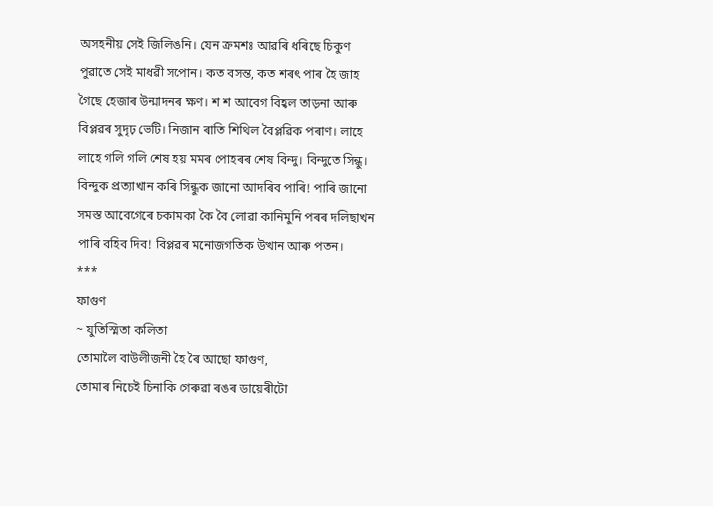অসহনীয় সেই জিলিঙনি। যেন ক্ৰমশঃ আৱৰি ধৰিছে চিকুণ পুৱাতে সেই মাধৱী সপোন। কত বসন্ত, কত শৰৎ পাৰ হৈ জাহ গৈছে হেজাৰ উন্মাদনৰ ক্ষণ। শ শ আবেগ বিহ্বল তাড়না আৰু বিপ্লৱৰ সুদৃঢ় ভেটি। নিজান ৰাতি শিথিল বৈপ্লৱিক পৰাণ। লাহে লাহে গলি গলি শেষ হয় মমৰ পোহৰৰ শেষ বিন্দু। বিন্দুতে সিন্ধু। বিন্দুক প্ৰত্যাখান কৰি সিন্ধুক জানো আদৰিব পাৰি! পাৰি জানো সমস্ত আবেগেৰে চকামকা কৈ বৈ লোৱা কানিমুনি পৰৰ দলিছাখন পাৰি বহিব দিব! বিপ্লৱৰ মনোজগতিক উত্থান আৰু পতন।
***
ফাগুণ
~ যুতিস্মিতা কলিতা
তোমালৈ বাউলীজনী হৈ ৰৈ আছো ফাগুণ,
তোমাৰ নিচেই চিনাকি গেৰুৱা ৰঙৰ ডায়েৰীটো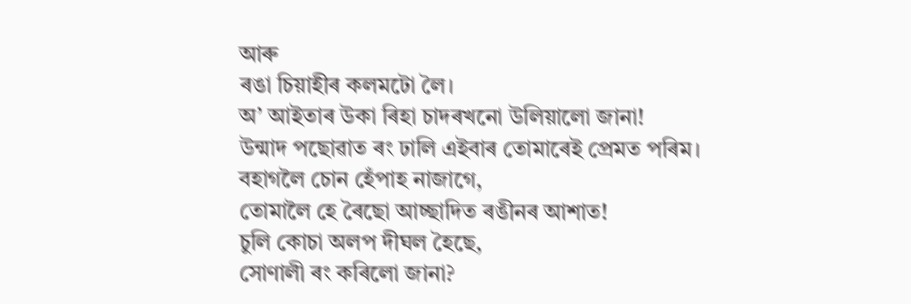আৰু
ৰঙা চিয়াহীৰ কলমটো লৈ।
অ’ আইতাৰ উকা ৰিহা চাদৰখনো উলিয়ালো জানা!
উন্মাদ পছোৱাত ৰং ঢালি এইবাৰ তোমাৰেই প্ৰেমত পৰিম।
বহাগলৈ চোন হেঁপাহ নাজাগে,
তোমালৈ হে ৰৈছো আচ্ছাদিত ৰঙীনৰ আশাত!
চুলি কোচা অলপ দীঘল হৈছে,
সোণালী ৰং কৰিলো জানা?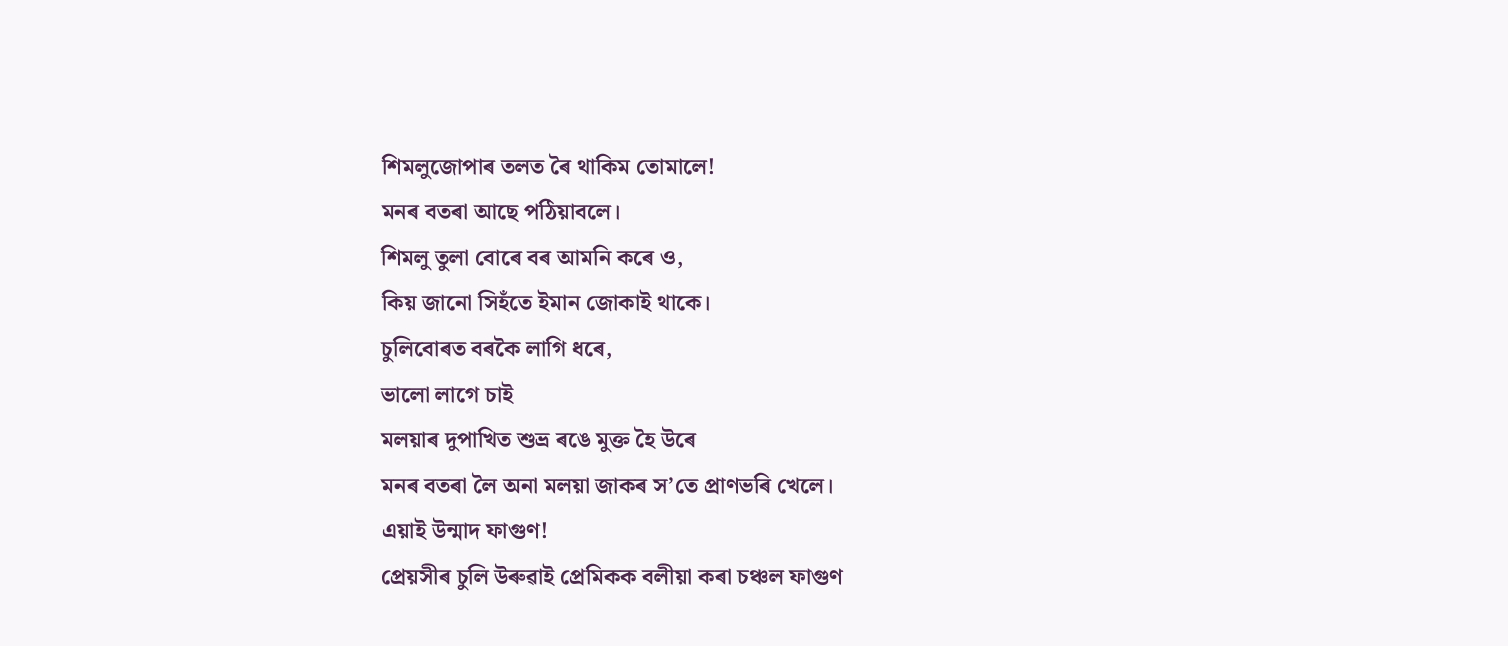শিমলুজোপাৰ তলত ৰৈ থাকিম তোমালে!
মনৰ বতৰা আছে পঠিয়াবলে।
শিমলু তুলা বোৰে বৰ আমনি কৰে ও,
কিয় জানো সিহঁতে ইমান জোকাই থাকে।
চুলিবোৰত বৰকৈ লাগি ধৰে,
ভালো লাগে চাই
মলয়াৰ দুপাখিত শুভ্ৰ ৰঙে মুক্ত হৈ উৰে
মনৰ বতৰা লৈ অনা মলয়া জাকৰ স’তে প্ৰাণভৰি খেলে।
এয়াই উন্মাদ ফাগুণ!
প্ৰেয়সীৰ চুলি উৰুৱাই প্ৰেমিকক বলীয়া কৰা চঞ্চল ফাগুণ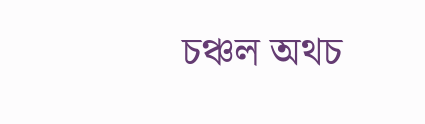চঞ্চল অথচ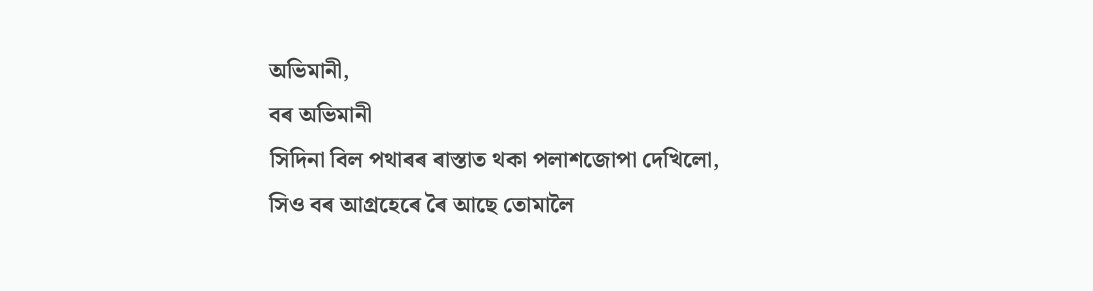অভিমানী,
বৰ অভিমানী
সিদিনা বিল পথাৰৰ ৰাস্তাত থকা পলাশজোপা দেখিলো,
সিও বৰ আগ্ৰহেৰে ৰৈ আছে তোমালৈ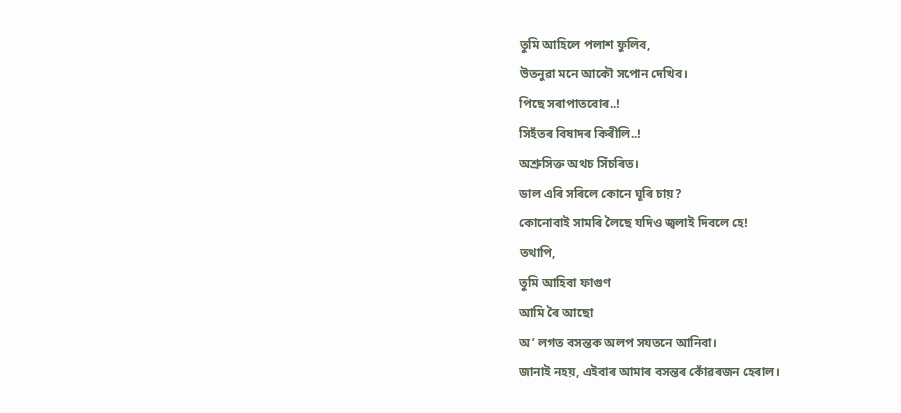তুমি আহিলে পলাশ ফুলিব,
উতনুৱা মনে আকৌ সপোন দেখিব।
পিছে সৰাপাতবোৰ..!
সিহঁতৰ বিষাদৰ কিৰীলি..!
অশ্ৰুসিক্ত অথচ সিঁচৰিত।
ডাল এৰি সৰিলে কোনে ঘূৰি চায়?
কোনোবাই সামৰি লৈছে যদিও জ্বলাই দিবলে হে!
তথাপি,
তুমি আহিবা ফাগুণ
আমি ৰৈ আছো
অ’ লগত বসন্তক অলপ সযতনে আনিবা।
জানাই নহয়, এইবাৰ আমাৰ বসন্তৰ কোঁৱৰজন হেৰাল।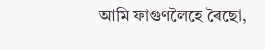আমি ফাগুণলৈহে ৰৈছো,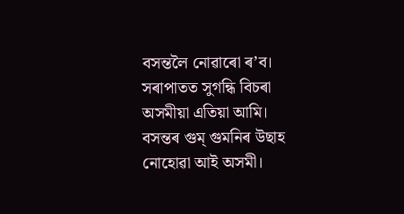বসন্তলৈ নোৱাৰো ৰ’ব।
সৰাপাতত সুগন্ধি বিচৰা অসমীয়া এতিয়া আমি।
বসন্তৰ গুম্ গুমনিৰ উছাহ নোহোৱা আই অসমী।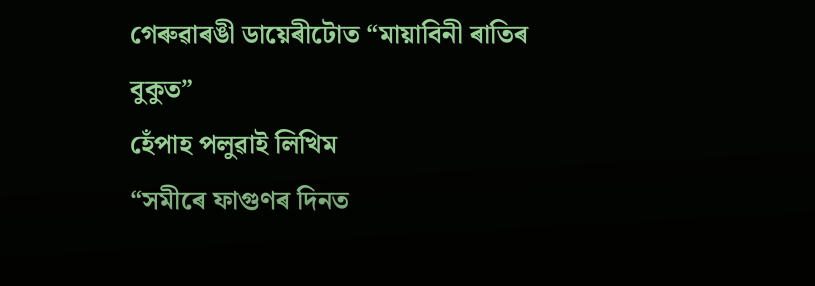গেৰুৱাৰঙী ডায়েৰীটোত “মায়াবিনী ৰাতিৰ বুকুত”
হেঁপাহ পলুৱাই লিখিম
“সমীৰে ফাগুণৰ দিনত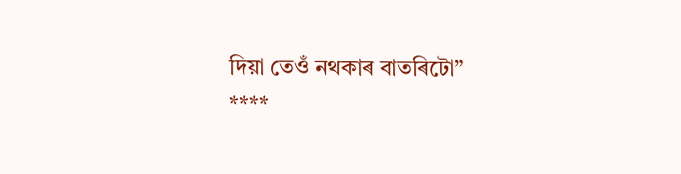দিয়া তেওঁ নথকাৰ বাতৰিটো”
****